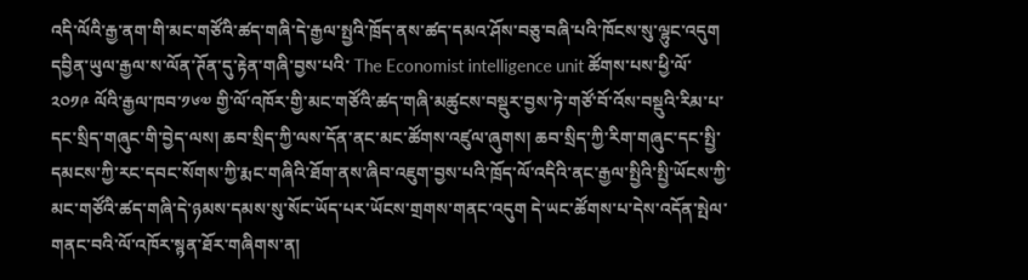འདི་ལོའི་རྒྱ་ནག་གི་མང་གཙོའི་ཚད་གཞི་དེ་རྒྱལ་སྤྱའི་ཁྲོད་ནས་ཚད་དམའ་ཤོས་བཅུ་བཞི་པའི་ཁོངས་སུ་ལྷུང་འདུག  དབྱིན་ཡུལ་རྒྱལ་ས་ལོན་ཊོན་དུ་རྟེན་གཞི་བྱས་པའི་ The Economist intelligence unit ཚོགས་པས་ཕྱི་ལོ་ ༢༠༡༩ ལོའི་རྒྱལ་ཁབ་༡༦༧ གྱི་ལོ་འཁོར་གྱི་མང་གཙོའི་ཚད་གཞི་མཚུངས་བསྡུར་བྱས་ཏེ་གཙོ་བོ་འོས་བསྡུའི་རིམ་པ་དང་སྲིད་གཞུང་གི་བྱེད་ལས། ཆབ་སྲིད་ཀྱི་ལས་དོན་ནང་མང་ཚོགས་འཛུལ་ཞུགས། ཆབ་སྲིད་ཀྱི་རིག་གཞུང་དང་སྤྱི་དམངས་ཀྱི་རང་དབང་སོགས་ཀྱི་རྨང་གཞིའི་ཐོག་ནས་ཞིབ་འཇུག་བྱས་པའི་ཁྲོད་ལོ་འདིའི་ནང་རྒྱལ་སྤྱིའི་སྤྱི་ཡོངས་ཀྱི་མང་གཙོའི་ཚད་གཞི་དེ་ཉམས་དམས་སུ་སོང་ཡོད་པར་ཡོངས་གྲགས་གནང་འདུག དེ་ཡང་ཚོགས་པ་དེས་འདོན་སྤེལ་གནང་བའི་ལོ་འཁོར་སྙན་ཐོར་གཞིགས་ན།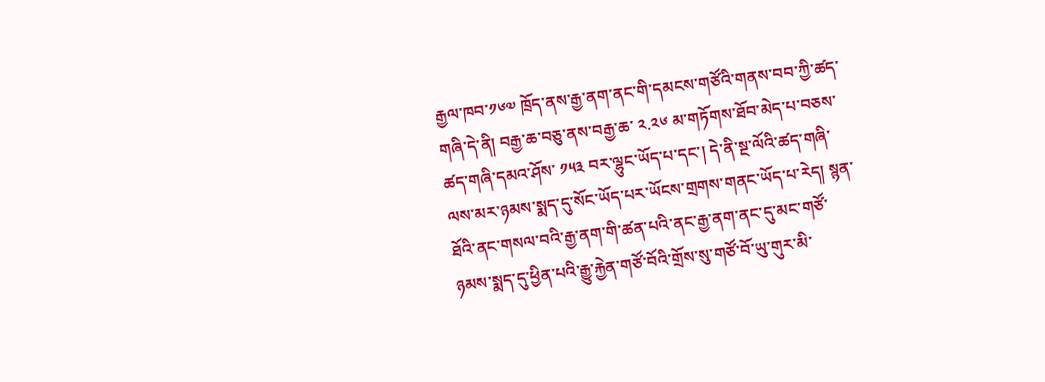རྒྱལ་ཁབ་༡༦༧ ཁྲོད་ནས་རྒྱ་ནག་ནང་གི་དམངས་གཙོའི་གནས་བབ་ཀྱི་ཚད་གཞི་དེ་ནི། བརྒྱ་ཆ་བཅུ་ནས་བརྒྱ་ཆ་ ༢.༢༦ མ་གཏོགས་ཐོབ་མེད་པ་བཅས་ཚད་གཞི་དམའ་ཤོས་ ༡༥༣ བར་ལྷུང་ཡོད་པ་དང་། དེ་ནི་སྔ་ལོའི་ཚད་གཞི་ལས་མར་ཉམས་སྨད་དུ་སོང་ཡོད་པར་ཡོངས་གྲགས་གནང་ཡོད་པ་རེད། སྙན་ཐོའི་ནང་གསལ་བའི་རྒྱ་ནག་གི་ཚན་པའི་ནང་རྒྱ་ནག་ནང་དུ་མང་གཙོ་ཉམས་སྨད་དུ་ཕྱིན་པའི་རྒྱུ་རྐྱེན་གཙོ་བོའི་གྲོས་སུ་གཙོ་བོ་ཡུ་གུར་མི་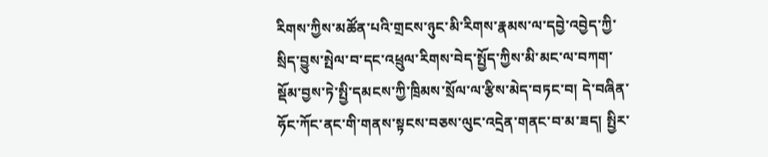རིགས་ཀྱིས་མཚོན་པའི་གྲངས་ཉུང་མི་རིགས་རྣམས་ལ་དབྱེ་འབྱེད་ཀྱི་སྲིད་བྱུས་སྤེལ་བ་དང་འཕྲུལ་རིགས་བེད་སྤྱོད་ཀྱིས་མི་མང་ལ་བཀག་སྡོམ་བྱས་ཏེ་སྤྱི་དམངས་ཀྱི་ཁྲིམས་སྲོལ་ལ་རྩིས་མེད་བཏང་བ། དེ་བཞིན་ཧོང་ཀོང་ནང་གི་གནས་སྟངས་བཅས་ལུང་འདྲེན་གནང་བ་མ་ཟད། སྤྱིར་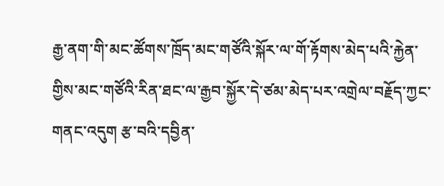རྒྱ་ནག་གི་མང་ཚོགས་ཁྲོད་མང་གཙོའི་སྐོར་ལ་གོ་རྟོགས་མེད་པའི་རྐྱེན་གྱིས་མང་གཙོའི་རིན་ཐང་ལ་རྒྱབ་སྐྱོར་དེ་ཙམ་མེད་པར་འགྲེལ་བརྗོད་ཀྱང་གནང་འདུག རྩ་བའི་དབྱིན་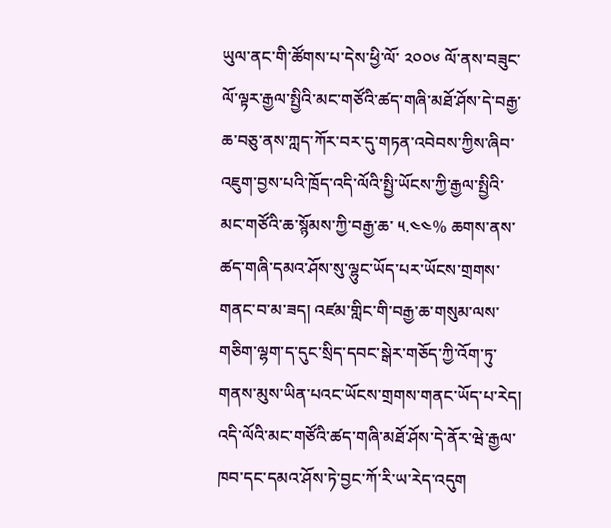ཡུལ་ནང་གི་ཚོགས་པ་དེས་ཕྱི་ལོ་ ༢༠༠༦ ལོ་ནས་བཟུང་ལོ་ལྟར་རྒྱལ་སྤྱིའི་མང་གཙོའི་ཚད་གཞི་མཐོ་ཤོས་དེ་བརྒྱ་ཆ་བཅུ་ནས་ཀླད་ཀོར་བར་དུ་གཏན་འབེབས་ཀྱིས་ཞིབ་འཇུག་བྱས་པའི་ཁྲོད་འདི་ལོའི་སྤྱི་ཡོངས་ཀྱི་རྒྱལ་སྤྱིའི་མང་གཙོའི་ཆ་སྙོམས་ཀྱི་བརྒྱ་ཆ་ ༥.༤༤% ཆགས་ནས་ཚད་གཞི་དམའ་ཤོས་སུ་ལྷུང་ཡོད་པར་ཡོངས་གྲགས་གནང་བ་མ་ཟད། འཛམ་གླིང་གི་བརྒྱ་ཆ་གསུམ་ལས་གཅིག་ལྷག་ད་དུང་སྲིད་དབང་སྒེར་གཅོད་ཀྱི་འོག་ཏུ་གནས་མུས་ཡིན་པའང་ཡོངས་གྲགས་གནང་ཡོད་པ་རེད། འདི་ལོའི་མང་གཙོའི་ཚད་གཞི་མཐོ་ཤོས་དེ་ནོར་ཝེ་རྒྱལ་ཁབ་དང་དམའ་ཤོས་ཏེ་བྱང་ཀོ་རི་ཡ་རེད་འདུག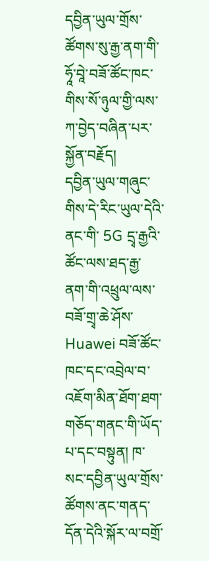དབྱིན་ཡུལ་གྲོས་ཚོགས་སུ་རྒྱ་ནག་གི་ཧཱོ་བཱེ་བཟོ་ཚོང་ཁང་གིས་སོ་ཉུལ་གྱི་ལས་ཀ་བྱེད་བཞིན་པར་སྐྱོན་བརྗོད།
དབྱིན་ཡུལ་གཞུང་གིས་དེ་རིང་ཡུལ་དེའི་ནང་གི་ 5G དྲྭ་རྒྱའི་ཚོང་ལས་ཐད་རྒྱ་ནག་གི་འཕྲུལ་ལས་བཟོ་གྲྭ་ཆེ་ཤོས་ Huawei བཟོ་ཚོང་ཁང་དང་འབྲེལ་བ་འཇོག་མིན་ཐོག་ཐག་གཅོད་གནང་གི་ཡོད་པ་དང་བསྟུན། ཁ་སང་དབྱིན་ཡུལ་གྲོས་ཚོགས་ནང་གནད་དོན་དེའི་སྐོར་ལ་བགྲོ་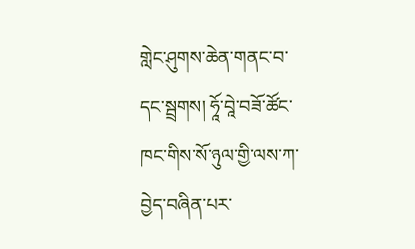གླེང་ཤུགས་ཆེན་གནང་བ་དང་སྦྲགས། ཧཱོ་བཱེ་བཟོ་ཚོང་ཁང་གིས་སོ་ཉུལ་གྱི་ལས་ཀ་བྱེད་བཞིན་པར་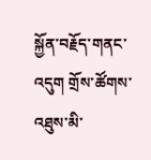སྐྱོན་བརྗོད་གནང་འདུག གྲོས་ཚོགས་འཐུས་མི་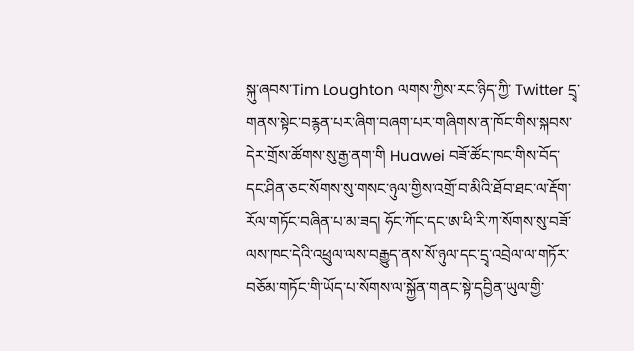སྐུ་ཞབས་Tim Loughton ལགས་ཀྱིས་རང་ཉིད་ཀྱི་ Twitter དྲྭ་གནས་སྟེང་བརྙན་པར་ཞིག་བཞག་པར་གཞིགས་ན་ཁོང་གིས་སྐབས་དེར་གྲོས་ཚོགས་སུ་རྒྱ་ནག་གི Huawei བཟོ་ཚོང་ཁང་གིས་བོད་དང་ཤིན་ཅང་སོགས་སུ་གསང་ཉུལ་གྱིས་འགྲོ་བ་མིའི་ཐོབ་ཐང་ལ་རྡོག་རོལ་གཏོང་བཞིན་པ་མ་ཟད། ཧོང་ཀོང་དང་ཨ་ཕི་རི་ཀ་སོགས་སུ་བཟོ་ལས་ཁང་དེའི་འཕྲུལ་ལས་བརྒྱུད་ནས་སོ་ཉུལ་དང་དྲྭ་འབྲེལ་ལ་གཏོར་བཅོམ་གཏོང་གི་ཡོད་པ་སོགས་ལ་སྐྱོན་གནང་སྟེ་དབྱིན་ཡུལ་གྱི་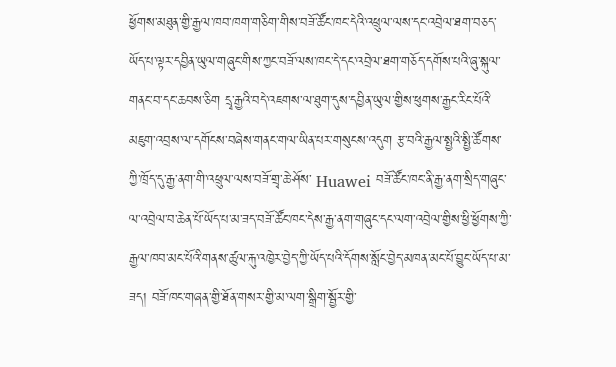ཕྱོགས་མཐུན་གྱི་རྒྱལ་ཁབ་ཁག་གཅིག་གིས་བཟོ་ཚོང་ཁང་དེའི་འཕྲུལ་ལས་དང་འབྲེལ་ཐག་བཅད་ཡོད་པ་ལྟར་དབྱིན་ཡུལ་གཞུང་གིས་ཀྱང་བཟོ་ལས་ཁང་དེ་དང་འབྲེལ་ཐག་གཅོད་དགོས་པའི་ཞུ་སྐུལ་གནང་བ་དང་ཆབས་ཅིག དྲྭ་རྒྱའི་བདེ་འཇགས་ལ་ཐུག་དུས་དབྱིན་ཡུལ་གྱིས་ཕུགས་རྒྱང་རིང་པོའི་མཇུག་འབྲས་ལ་དགོངས་བཞེས་གནང་གལ་ཡིན་པར་གསུངས་འདུག རྩ་བའི་རྒྱལ་སྤྱའི་སྤྱི་ཚོགས་ཀྱི་ཁྲོད་དུ་རྒྱ་ནག་གི་འཕྲུལ་ལས་བཟོ་གྲྭ་ཆེ་ཤོས་ Huawei བཟོ་ཚོང་ཁང་ནི་རྒྱ་ནག་སྲིད་གཞུང་ལ་འབྲེལ་བ་ཆེན་པོ་ཡོད་པ་མ་ཟད་བཟོ་ཚོང་ཁང་དེས་རྒྱ་ནག་གཞུང་དང་ལག་འབྲེལ་གྱིས་ཕྱི་ཕྱོགས་ཀྱི་རྒྱལ་ཁབ་མང་པོའི་གནས་ཚུལ་རྐུ་འཁྱེར་བྱེད་ཀྱི་ཡོད་པའི་དོགས་སློང་བྱེད་མཁན་མང་པོ་བྱུང་ཡོད་པ་མ་ཟད། བཟོ་ཁང་གཞན་གྱི་ཐོན་གསར་གྱི་མ་ལག་སྒྲིག་སྦྱོར་གྱི་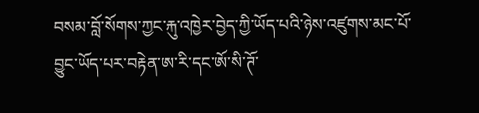བསམ་བློ་སོགས་ཀྱང་རྐུ་འཁྱེར་བྱེད་ཀྱི་ཡོད་པའི་ཉེས་འཛུགས་མང་པོ་བྱུང་ཡོད་པར་བརྟེན་ཨ་རི་དང་ཨོ་སི་ཊོ་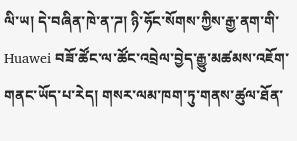ལི་ཡ། དེ་བཞིན་ཁེ་ན་ཌ། ཉི་ཧོང་སོགས་ཀྱིས་རྒྱ་ནག་གི་ Huawei བཟོ་ཚོང་ལ་ཚོང་འབྲེལ་བྱེད་རྒྱུ་མཚམས་འཇོག་གནང་ཡོད་པ་རེད། གསར་ལམ་ཁག་ཏུ་གནས་ཚུལ་ཐོན་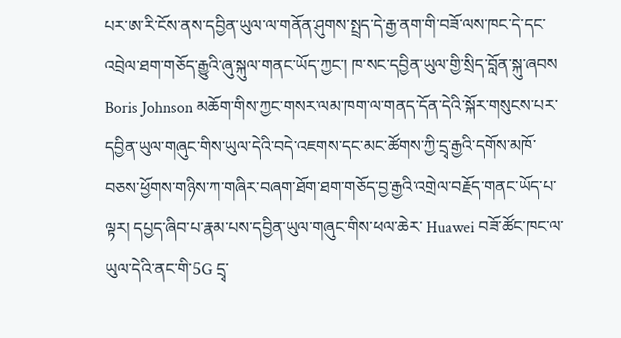པར་ཨ་རི་ངོས་ནས་དབྱིན་ཡུལ་ལ་གནོན་ཤུགས་སྤྲད་དེ་རྒྱ་ནག་གི་བཟོ་ལས་ཁང་དེ་དང་འབྲེལ་ཐག་གཅོད་རྒྱུའི་ཞུ་སྐུལ་གནང་ཡོད་ཀྱང་། ཁ་སང་དབྱིན་ཡུལ་གྱི་སྲིད་བློན་སྐུ་ཞབས Boris Johnson མཆོག་གིས་ཀྱང་གསར་ལམ་ཁག་ལ་གནད་དོན་དེའི་སྐོར་གསུངས་པར་དབྱིན་ཡུལ་གཞུང་གིས་ཡུལ་དེའི་བདེ་འཇགས་དང་མང་ཚོགས་ཀྱི་དྲྭ་རྒྱའི་དགོས་མཁོ་བཅས་ཕྱོགས་གཉིས་ཀ་གཞིར་བཞག་ཐོག་ཐག་གཅོད་བྱ་རྒྱའི་འགྲེལ་བརྗོད་གནང་ཡོད་པ་ལྟར། དཔྱད་ཞིབ་པ་རྣམ་པས་དབྱིན་ཡུལ་གཞུང་གིས་ཕལ་ཆེར་ Huawei བཟོ་ཚོང་ཁང་ལ་ཡུལ་དེའི་ནང་གི་5G དྲྭ་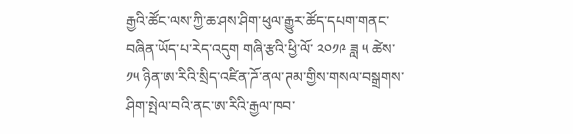རྒྱའི་ཚོང་ལས་ཀྱི་ཆ་ཤས་ཤིག་ཕུལ་རྒྱུར་ཚོད་དཔག་གནང་བཞིན་ཡོད་པ་རེད་འདུག གཞི་རྩའི་ཕྱི་ལོ་ ༢༠༡༩ ཟླ ༥ ཚེས་ ༡༥ ཉིན་ཨ་རིའི་སྲིད་འཛིན་ཌོ་ནལ་ཊམ་གྱིས་གསལ་བསྒྲགས་ཤིག་སྤེལ་བའི་ནང་ཨ་རིའི་རྒྱལ་ཁབ་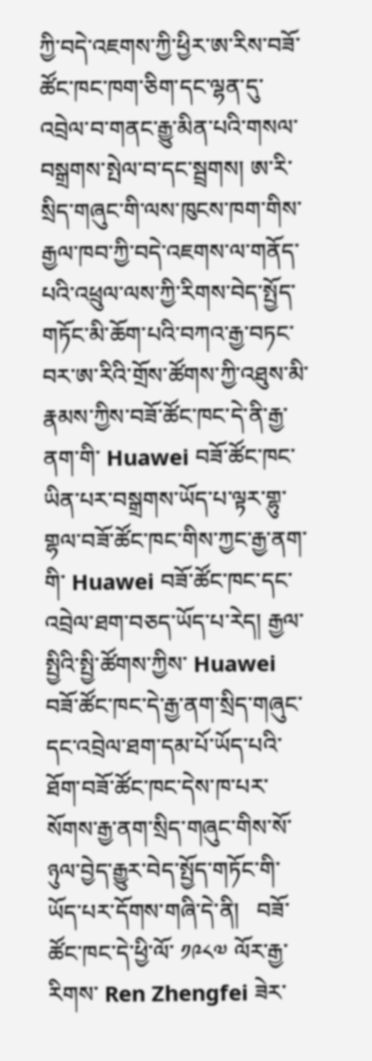ཀྱི་བདེ་འཇགས་ཀྱི་ཕྱིར་ཨ་རིས་བཟོ་ཚོང་ཁང་ཁག་ཅིག་དང་ལྷན་དུ་འབྲེལ་བ་གནང་རྒྱུ་མིན་པའི་གསལ་བསྒྲགས་སྤེལ་བ་དང་སྦྲགས། ཨ་རི་སྲིད་གཞུང་གི་ལས་ཁུངས་ཁག་གིས་རྒྱལ་ཁབ་ཀྱི་བདེ་འཇགས་ལ་གནོད་པའི་འཕྲུལ་ལས་ཀྱི་རིགས་བེད་སྤྱོད་གཏོང་མི་ཆོག་པའི་བཀའ་རྒྱ་བཏང་བར་ཨ་རིའི་གྲོས་ཚོགས་ཀྱི་འཐུས་མི་རྣམས་ཀྱིས་བཟོ་ཚོང་ཁང་དེ་ནི་རྒྱ་ནག་གི་ Huawei བཟོ་ཚོང་ཁང་ཡིན་པར་བསྒྲགས་ཡོད་པ་ལྟར་གྷུ་གྷལ་བཟོ་ཚོང་ཁང་གིས་ཀྱང་རྒྱ་ནག་གི་ Huawei བཟོ་ཚོང་ཁང་དང་འབྲེལ་ཐག་བཅད་ཡོད་པ་རེད། རྒྱལ་སྤྱིའི་སྤྱི་ཚོགས་ཀྱིས་ Huawei བཟོ་ཚོང་ཁང་དེ་རྒྱ་ནག་སྲིད་གཞུང་དང་འབྲེལ་ཐག་དམ་པོ་ཡོད་པའི་ཐོག་བཟོ་ཚོང་ཁང་དེས་ཁ་པར་སོགས་རྒྱ་ནག་སྲིད་གཞུང་གིས་སོ་ཉུལ་བྱེད་རྒྱུར་བེད་སྤྱོད་གཏོང་གི་ཡོད་པར་དོགས་གཞི་དེ་ནི།   བཟོ་ཚོང་ཁང་དེ་ཕྱི་ལོ་ ༡༩༨༧ ལོར་རྒྱ་རིགས་ Ren Zhengfei ཟེར་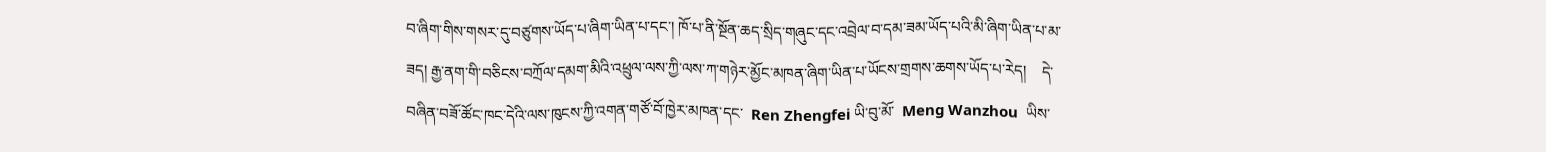བ་ཞིག་གིས་གསར་དུ་བཙུགས་ཡོད་པ་ཞིག་ཡིན་པ་དང་། ཁོ་པ་ནི་སྔོན་ཆད་སྲིད་གཞུང་དང་འབྲེལ་བ་དམ་ཟམ་ཡོད་པའི་མི་ཞིག་ཡིན་པ་མ་ཟད། རྒྱ་ནག་གི་བཅིངས་བཀྲོལ་དམག་མིའི་འཕྲུལ་ལས་ཀྱི་ལས་ཀ་གཉེར་མྱོང་མཁན་ཞིག་ཡིན་པ་ཡོངས་གྲགས་ཆགས་ཡོད་པ་རེད།    དེ་བཞིན་བཟོ་ཚོང་ཁང་དེའི་ལས་ཁུངས་ཀྱི་འགན་གཙོ་བོ་ཁྱེར་མཁན་དང་  Ren Zhengfei ཡི་བུ་མོ་  Meng Wanzhou  ཡིས་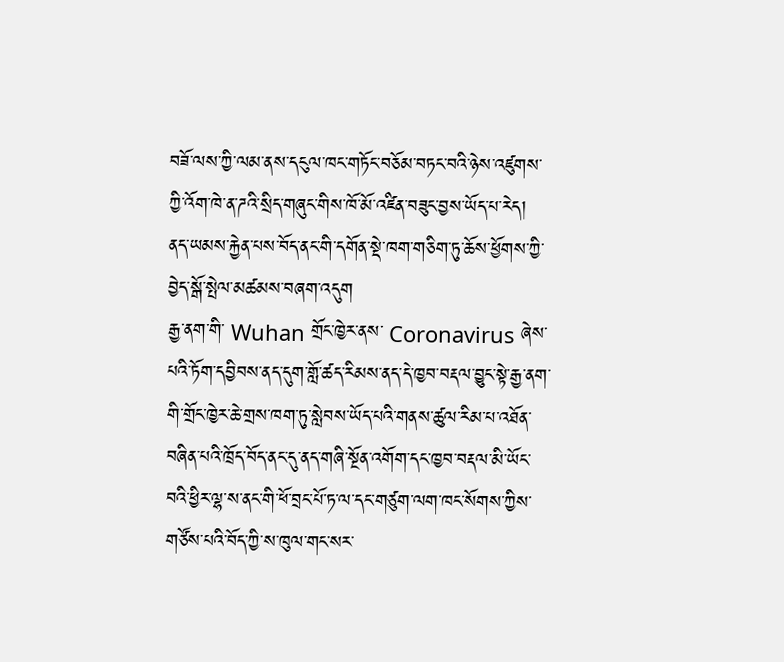བཟོ་ལས་ཀྱི་ལམ་ནས་དངུལ་ཁང་གཏོང་བཅོམ་བཏང་བའི་ཉེས་འཛུགས་ཀྱི་འོག་ཁེ་ན་ཌའི་སྲིད་གཞུང་གིས་ཁོ་མོ་འཛིན་བཟུང་བྱས་ཡོད་པ་རེད།
ནད་ཡམས་རྐྱེན་པས་བོད་ནང་གི་དགོན་སྡེ་ཁག་གཅིག་ཏུ་ཆོས་ཕྱོགས་ཀྱི་བྱེད་སྒོ་སྤེལ་མཚམས་བཞག་འདུག
རྒྱ་ནག་གི་ Wuhan གྲོང་ཁྱེར་ནས་ Coronavirus ཞེས་པའི་ཏོག་དབྱིབས་ནད་དུག་གློ་ཚད་རིམས་ནད་དེ་ཁྱབ་བརྡལ་བྱུང་སྟེ་རྒྱ་ནག་གི་གྲོང་ཁྱེར་ཆེ་གྲས་ཁག་ཏུ་སླེབས་ཡོད་པའི་གནས་ཚུལ་རིམ་པ་འཐོན་བཞིན་པའི་ཁྲོད་བོད་ནང་དུ་ནད་གཞི་སྔོན་འགོག་དང་ཁྱབ་བརྡལ་མི་ཡོང་བའི་ཕྱིར་ལྷ་ས་ནང་གི་ཕོ་བྲང་པོ་ཏ་ལ་དང་གཙུག་ལག་ཁང་སོགས་ཀྱིས་གཙོས་པའི་བོད་ཀྱི་ས་ཁུལ་གང་སར་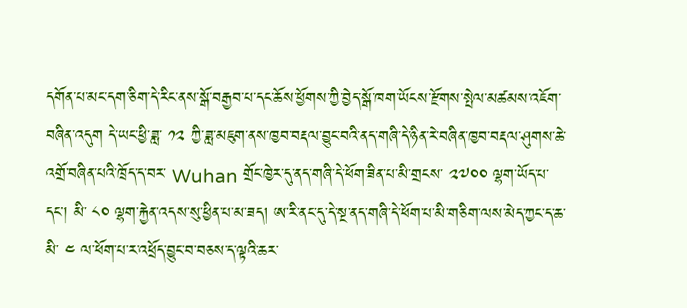དགོན་པ་མང་དག་ཅིག་དེ་རིང་ནས་སྒོ་བརྒྱབ་པ་དང་ཆོས་ཕྱོགས་ཀྱི་བྱེད་སྒོ་ཁག་ཡོངས་རྫོགས་སྤེལ་མཚམས་འཇོག་བཞིན་འདུག དེ་ཡང་ཕྱི་ཟླ་ ༡༢ ཀྱི་ཟླ་མཇུག་ནས་ཁྱབ་བརྡལ་བྱུང་བའི་ནད་གཞི་དེ་ཉིན་རེ་བཞིན་ཁྱབ་བརྡལ་ཤུགས་ཆེ་འགྲོ་བཞིན་པའི་ཁྲོད་ད་བར་ Wuhan གྲོང་ཁྱེར་དུ་ནད་གཞི་དེ་ཕོག་ཟིན་པ་མི་གྲངས་ ༢༧༠༠ ལྷག་ཡོད་པ་དང། མི་ ༨༠ ལྷག་རྐྱེན་འདས་སུ་ཕྱིན་པ་མ་ཟད། ཨ་རི་ནང་དུ་དེ་སྔ་ནད་གཞི་དེ་ཕོག་པ་མི་གཅིག་ལས་མེད་ཀྱང་ད་ཆ་མི་ ༤ ལ་ཕོག་པ་ར་འཕྲོད་བྱུང་བ་བཅས་ད་ལྟའི་ཆར་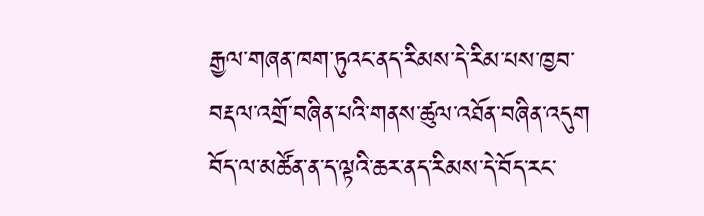རྒྱལ་གཞན་ཁག་ཏུའང་ནད་རིམས་དེ་རིམ་པས་ཁྱབ་བརྡལ་འགྲོ་བཞིན་པའི་གནས་ཚུལ་འཐོན་བཞིན་འདུག བོད་ལ་མཚོན་ན་ད་ལྟའི་ཆར་ནད་རིམས་དེ་བོད་རང་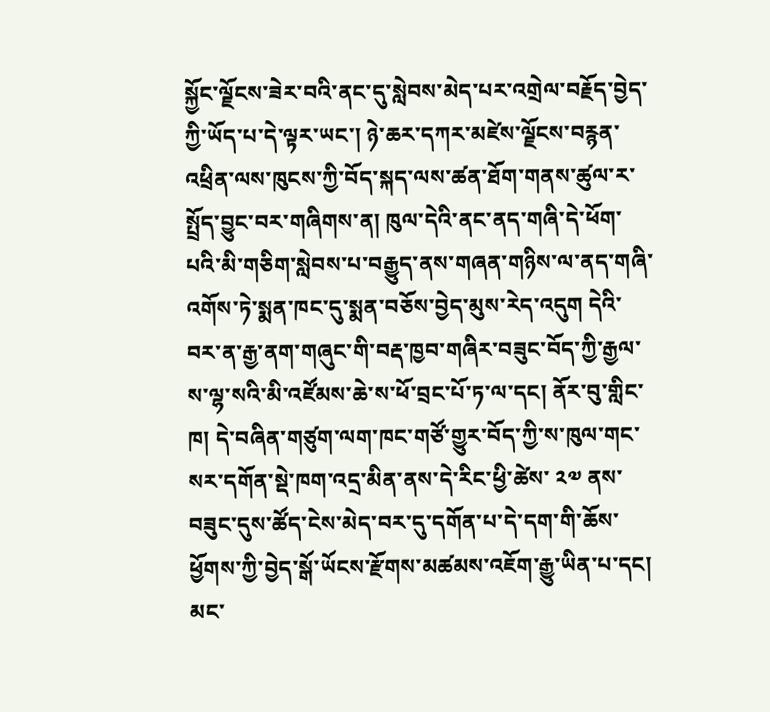སྐྱོང་ལྗོངས་ཟེར་བའི་ནང་དུ་སླེབས་མེད་པར་འགྲེལ་བརྗོད་བྱེད་ཀྱི་ཡོད་པ་དེ་ལྟར་ཡང་། ཉེ་ཆར་དཀར་མཛེས་ལྗོངས་བརྙན་འཕྲིན་ལས་ཁུངས་ཀྱི་བོད་སྐད་ལས་ཚན་ཐོག་གནས་ཚུལ་ར་སྤྲོད་བྱུང་བར་གཞིགས་ན། ཁུལ་དེའི་ནང་ནད་གཞི་དེ་ཕོག་པའི་མི་གཅིག་སླེབས་པ་བརྒྱུད་ནས་གཞན་གཉིས་ལ་ནད་གཞི་འགོས་ཏེ་སྨན་ཁང་དུ་སྨན་བཅོས་བྱེད་མུས་རེད་འདུག དེའི་བར་ན་རྒྱ་ནག་གཞུང་གི་བརྡ་ཁྱབ་གཞིར་བཟུང་བོད་ཀྱི་རྒྱལ་ས་ལྷ་སའི་མི་འཛོམས་ཆེ་ས་ཕོ་བྲང་པོ་ཏ་ལ་དང། ནོར་བུ་གླིང་ཁ། དེ་བཞིན་གཙུག་ལག་ཁང་གཙོ་གྱུར་བོད་ཀྱི་ས་ཁུལ་གང་སར་དགོན་སྡེ་ཁག་འདྲ་མིན་ནས་དེ་རིང་ཕྱི་ཚེས་ ༢༧ ནས་བཟུང་དུས་ཚོད་ངེས་མེད་བར་དུ་དགོན་པ་དེ་དག་གི་ཆོས་ཕྱོགས་ཀྱི་བྱེད་སྒོ་ཡོངས་རྫོགས་མཚམས་འཇོག་རྒྱུ་ཡིན་པ་དང། མང་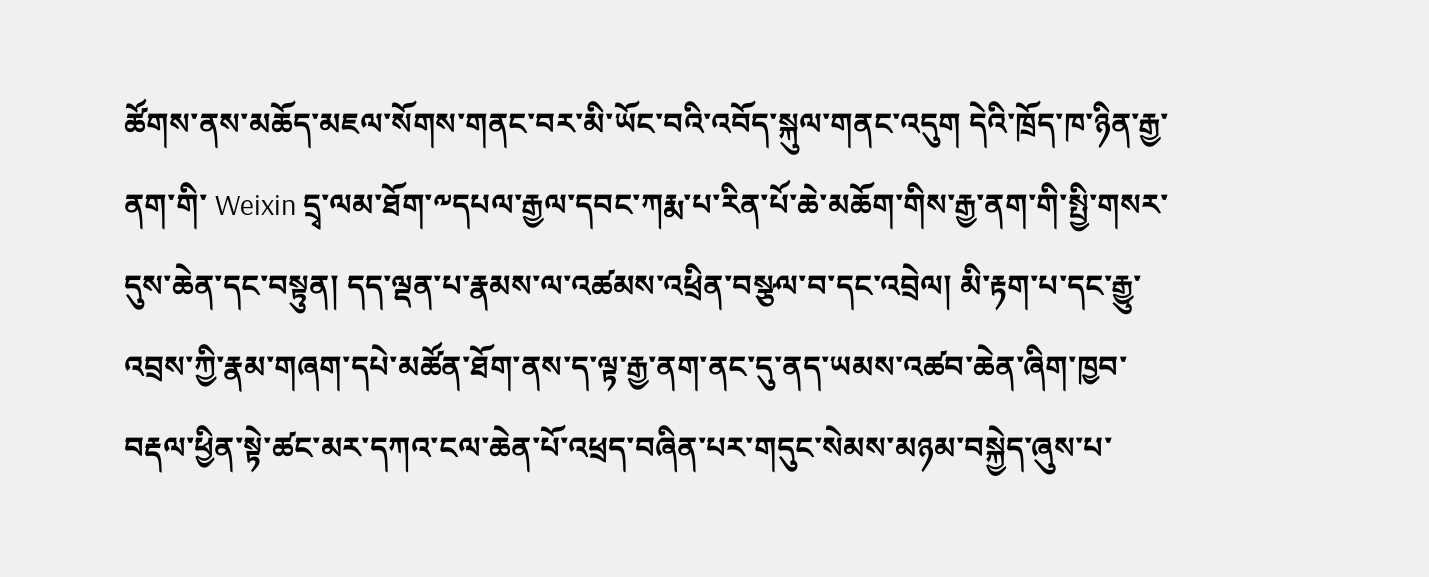ཚོགས་ནས་མཆོད་མཇལ་སོགས་གནང་བར་མི་ཡོང་བའི་འབོད་སྐུལ་གནང་འདུག དེའི་ཁྲོད་ཁ་ཉིན་རྒྱ་ནག་གི་ Weixin དྲྭ་ལམ་ཐོག་༸དཔལ་རྒྱལ་དབང་ཀརྨ་པ་རིན་པོ་ཆེ་མཆོག་གིས་རྒྱ་ནག་གི་སྤྱི་གསར་དུས་ཆེན་དང་བསྟུན། དད་ལྡན་པ་རྣམས་ལ་འཚམས་འཕྲིན་བསྩལ་བ་དང་འབྲེལ། མི་རྟག་པ་དང་རྒྱུ་འབྲས་ཀྱི་རྣམ་གཞག་དཔེ་མཚོན་ཐོག་ནས་ད་ལྟ་རྒྱ་ནག་ནང་དུ་ནད་ཡམས་འཚབ་ཆེན་ཞིག་ཁྱབ་བརྡལ་ཕྱིན་སྟེ་ཚང་མར་དཀའ་ངལ་ཆེན་པོ་འཕྲད་བཞིན་པར་གདུང་སེམས་མཉམ་བསྐྱེད་ཞུས་པ་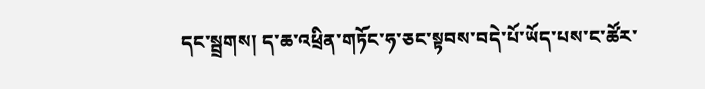དང་སྦྲགས། ད་ཆ་འཕྲིན་གཏོང་ཧ་ཅང་སྟབས་བདེ་པོ་ཡོད་པས་ང་ཚོར་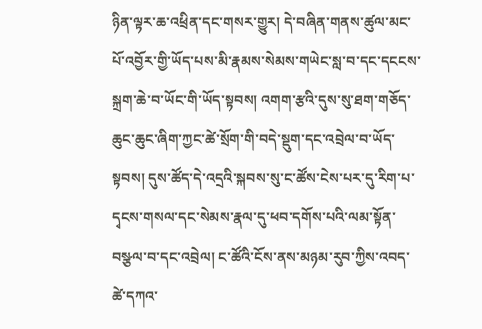ཉིན་ལྟར་ཆ་འཕྲིན་དང་གསར་གྱུར། དེ་བཞིན་གནས་ཚུལ་མང་པོ་འབྱོར་གྱི་ཡོད་པས་མི་རྣམས་སེམས་གཡེང་སླ་བ་དང་དངངས་སྐྲག་ཆེ་བ་ཡོང་གི་ཡོད་སྟབས། འགག་རྩའི་དུས་སུ་ཐག་གཅོད་ཆུང་ཆུང་ཞིག་ཀྱང་ཚེ་སྲོག་གི་བདེ་སྡུག་དང་འབྲེལ་བ་ཡོད་སྟབས། དུས་ཚོད་དེ་འདྲའི་སྐབས་སུ་ང་ཚོས་ངེས་པར་དུ་རིག་པ་དྭངས་གསལ་དང་སེམས་རྣལ་དུ་ཕབ་དགོས་པའི་ལམ་སྟོན་བསྩལ་བ་དང་འབྲེལ། ང་ཚོའི་ངོས་ནས་མཉམ་རུབ་ཀྱིས་འབད་ཚེ་དཀའ་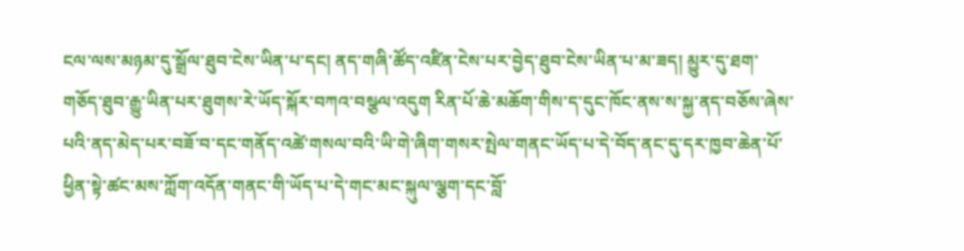ངལ་ལས་མཉམ་དུ་སྒྲོལ་ཐུབ་ངེས་ཡིན་པ་དང། ནད་གཞི་ཚོད་འཛིན་ངེས་པར་བྱེད་ཐུབ་ངེས་ཡིན་པ་མ་ཟད། མྱུར་དུ་ཐག་གཅོད་ཐུབ་རྒྱུ་ཡིན་པར་ཐུགས་རེ་ཡོད་སྐོར་བཀའ་བསྩལ་འདུག རིན་པོ་ཆེ་མཆོག་གིས་ད་དུང་ཁོང་ནས་ས་སྐྱ་ནད་བཅོས་ཞེས་པའི་ནད་མེད་པར་བཟོ་བ་དང་གནོད་འཚེ་གསལ་བའི་ཡི་གེ་ཞིག་གསར་སྤེལ་གནང་ཡོད་པ་དེ་བོད་ནང་དུ་དར་ཁྱབ་ཆེན་པོ་ཕྱིན་སྟེ་ཚང་མས་ཀློག་འདོན་གནང་གི་ཡོད་པ་དེ་གང་མང་སྐུལ་ལྕག་དང་བློ་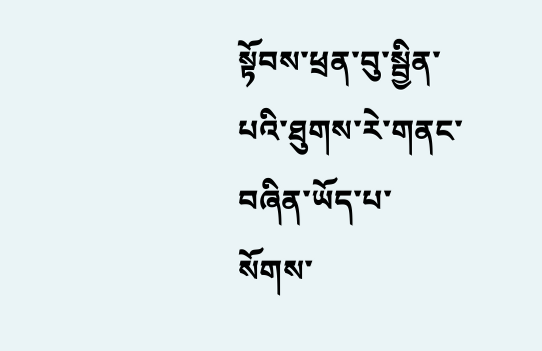སྟོབས་ཕྲན་བུ་སྦྱིན་པའི་ཐུགས་རེ་གནང་བཞིན་ཡོད་པ་སོགས་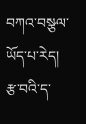བཀའ་བསྩལ་ཡོད་པ་རེད། རྩ་བའི་ད་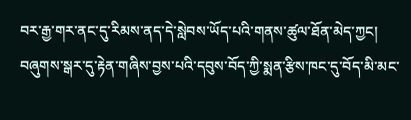བར་རྒྱ་གར་ནང་དུ་རིམས་ནད་དེ་སླེབས་ཡོད་པའི་གནས་ཚུལ་ཐོན་མེད་ཀྱང། བཞུགས་སྒར་དུ་རྟེན་གཞིས་བྱས་པའི་དབུས་བོད་ཀྱི་སྨན་རྩིས་ཁང་དུ་བོད་མི་མང་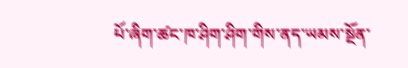པོ་ཞིག་ཚང་ཁ་ཤིག་ཤིག་གིས་ནད་ཡམས་སྔོན་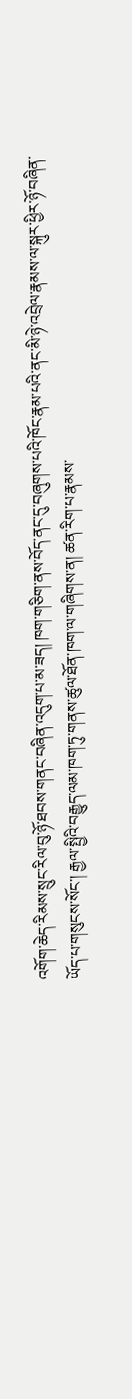འགོག་ཆེད་རིམས་སྲུང་རིལ་བུ་ཉོ་ཐབས་གནང་བཞིན་འདུག་པ་མ་ཟད། ཁག་གཅིག་ནས་བོད་ནང་དུ་བཞུགས་པའི་ཁོང་རྣམ་པའི་ནང་མི་ཉེ་འབྲེལ་རྣམས་ལ་སྐུར་ཕྱིར་ཉོ་བཞིན་ཡོད་པ་གསུངས་སོང་། རྒྱལ་སྤྱིའི་བརྒྱུད་ལམ་ཁག་ཏུ་གནས་ཚུལ་ཐོན་ཁག་ལ་གཞིགས་ན། ཚན་རིག་པ་རྣམས་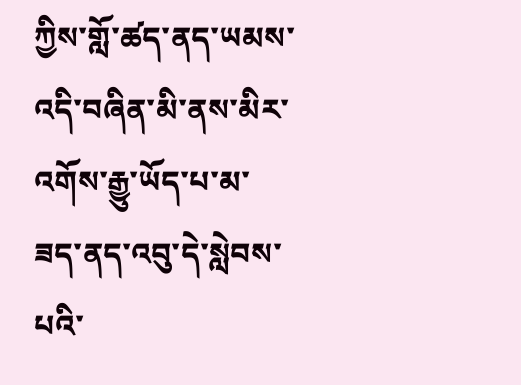ཀྱིས་གློ་ཚད་ནད་ཡམས་འདི་བཞིན་མི་ནས་མིར་འགོས་རྒྱུ་ཡོད་པ་མ་ཟད་ནད་འབུ་དེ་སླེབས་པའི་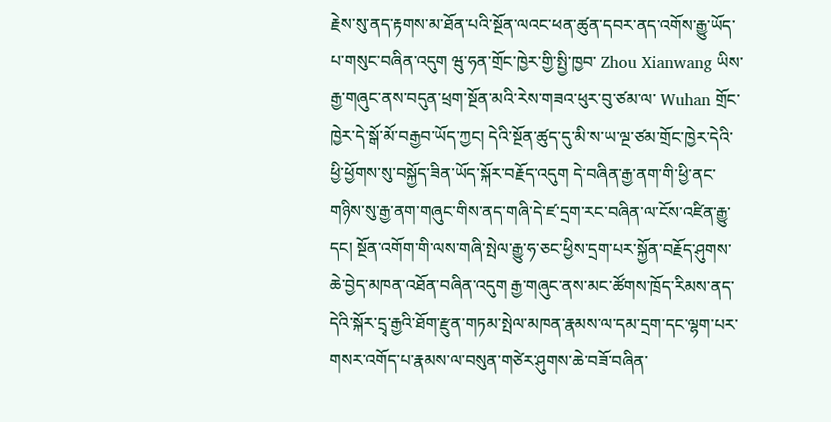རྗེས་སུ་ནད་རྟགས་མ་ཐོན་པའི་སྔོན་ལའང་ཕན་ཚུན་དབར་ནད་འགོས་རྒྱུ་ཡོད་པ་གསུང་བཞིན་འདུག ཝུ་ཧན་གྲོང་ཁྱེར་གྱི་སྤྱི་ཁྱབ་ Zhou Xianwang ཡིས་རྒྱ་གཞུང་ནས་བདུན་ཕྲག་སྔོན་མའི་རེས་གཟའ་ཕུར་བུ་ཙམ་ལ་ Wuhan གྲོང་ཁྱེར་དེ་སྒོ་མོ་བརྒྱབ་ཡོད་ཀྱང། དེའི་སྔོན་ཚུད་དུ་མི་ས་ཡ་ལྔ་ཙམ་གྲོང་ཁྱེར་དེའི་ཕྱི་ཕྱོགས་སུ་བསྐྱོད་ཟིན་ཡོད་སྐོར་བརྗོད་འདུག དེ་བཞིན་རྒྱ་ནག་གི་ཕྱི་ནང་གཉིས་སུ་རྒྱ་ནག་གཞུང་གིས་ནད་གཞི་དེ་ཛ་དྲག་རང་བཞིན་ལ་ངོས་འཛིན་རྒྱུ་དང། སྔོན་འགོག་གི་ལས་གཞི་སྤེལ་རྒྱུ་ཧ་ཅང་ཕྱིས་དྲག་པར་སྐྱོན་བརྗོད་ཤུགས་ཆེ་བྱེད་མཁན་འཐོན་བཞིན་འདུག རྒྱ་གཞུང་ནས་མང་ཚོགས་ཁྲོད་རིམས་ནད་དེའི་སྐོར་དྲྭ་རྒྱའི་ཐོག་རྫུན་གཏམ་སྤེལ་མཁན་རྣམས་ལ་དམ་དྲག་དང་ལྷག་པར་གསར་འགོད་པ་རྣམས་ལ་བསུན་གཙེར་ཤུགས་ཆེ་བཟོ་བཞིན་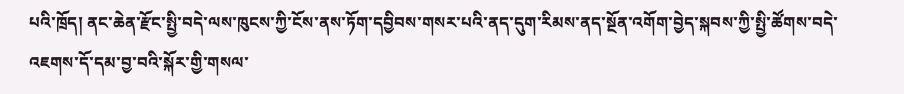པའི་ཁྲོད། ནང་ཆེན་རྫོང་སྤྱི་བདེ་ལས་ཁུངས་ཀྱི་ངོས་ནས་ཏོག་དབྱིབས་གསར་པའི་ནད་དུག་རིམས་ནད་སྔོན་འགོག་བྱེད་སྐབས་ཀྱི་སྤྱི་ཚོགས་བདེ་འཇགས་དོ་དམ་བྱ་བའི་སྐོར་གྱི་གསལ་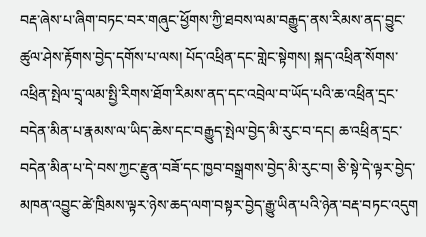བརྡ་ཞེས་པ་ཞིག་བཏང་བར་གཞུང་ཕྱོགས་ཀྱི་ཐབས་ལམ་བརྒྱུད་ནས་རིམས་ནད་བྱུང་ཚུལ་ཤེས་རྟོགས་བྱེད་དགོས་པ་ལས། པོད་འཕྲིན་དང་གླེང་སྟེགས། སྐད་འཕྲིན་སོགས་འཕྲིན་སྤེལ་དྲྭ་ལམ་སྤྱི་རིགས་ཐོག་རིམས་ནད་དང་འབྲེལ་བ་ཡོད་པའི་ཆ་འཕྲིན་དྲང་བདེན་མིན་པ་རྣམས་ལ་ཡིད་ཆེས་དང་བརྒྱུད་སྤེལ་བྱེད་མི་རུང་བ་དང། ཆ་འཕྲིན་དྲང་བདེན་མིན་པ་དེ་བས་ཀྱང་རྫུན་བཟོ་དང་ཁྱབ་བསྒྲགས་བྱེད་མི་རུང་བ། ཅི་སྟེ་དེ་ལྟར་བྱེད་མཁན་འབྱུང་ཚེ་ཁྲིམས་ལྟར་ཉེས་ཆད་ལག་བསྟར་བྱེད་རྒྱུ་ཡིན་པའི་ཉེན་བརྡ་བཏང་འདུག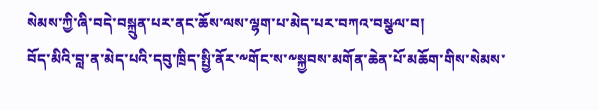སེམས་ཀྱི་ཞི་བདེ་བསྐྲུན་པར་ནང་ཆོས་ལས་ལྷག་པ་མེད་པར་བཀའ་བསྩལ་བ།
བོད་མིའི་བླ་ན་མེད་པའི་དབུ་ཁྲིད་སྤྱི་ནོར་༸གོང་ས་༸སྐྱབས་མགོན་ཆེན་པོ་མཆོག་གིས་སེམས་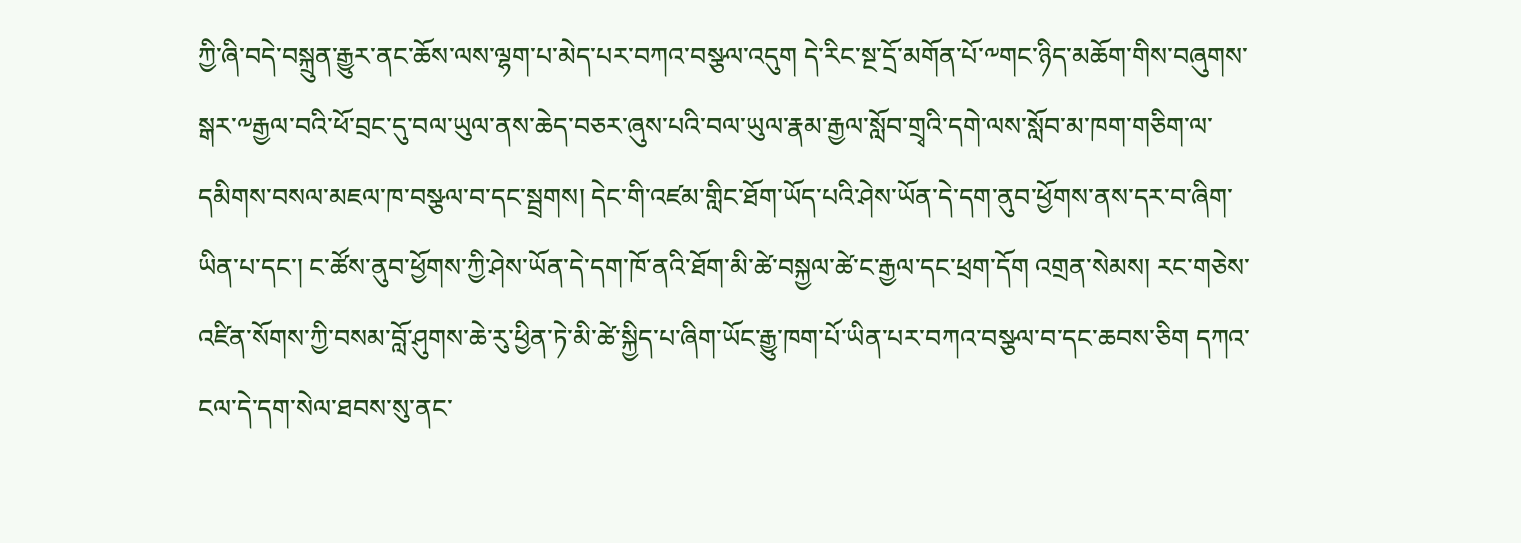ཀྱི་ཞི་བདེ་བསྐྲུན་རྒྱུར་ནང་ཆོས་ལས་ལྷག་པ་མེད་པར་བཀའ་བསྩལ་འདུག དེ་རིང་སྔ་དྲོ་མགོན་པོ་༸གང་ཉིད་མཆོག་གིས་བཞུགས་སྒར་༸རྒྱལ་བའི་ཕོ་བྲང་དུ་བལ་ཡུལ་ནས་ཆེད་བཅར་ཞུས་པའི་བལ་ཡུལ་རྣམ་རྒྱལ་སློབ་གྲྭའི་དགེ་ལས་སློབ་མ་ཁག་གཅིག་ལ་དམིགས་བསལ་མཇལ་ཁ་བསྩལ་བ་དང་སྦྲགས། དེང་གི་འཛམ་གླིང་ཐོག་ཡོད་པའི་ཤེས་ཡོན་དེ་དག་ནུབ་ཕྱོགས་ནས་དར་བ་ཞིག་ཡིན་པ་དང་། ང་ཚོས་ནུབ་ཕྱོགས་ཀྱི་ཤེས་ཡོན་དེ་དག་ཁོ་ནའི་ཐོག་མི་ཚེ་བསྐྱལ་ཚེ་ང་རྒྱལ་དང་ཕྲག་དོག འགྲན་སེམས། རང་གཅེས་འཛིན་སོགས་ཀྱི་བསམ་བློ་ཤུགས་ཆེ་རུ་ཕྱིན་ཏེ་མི་ཚེ་སྐྱིད་པ་ཞིག་ཡོང་རྒྱུ་ཁག་པོ་ཡིན་པར་བཀའ་བསྩལ་བ་དང་ཆབས་ཅིག དཀའ་ངལ་དེ་དག་སེལ་ཐབས་སུ་ནང་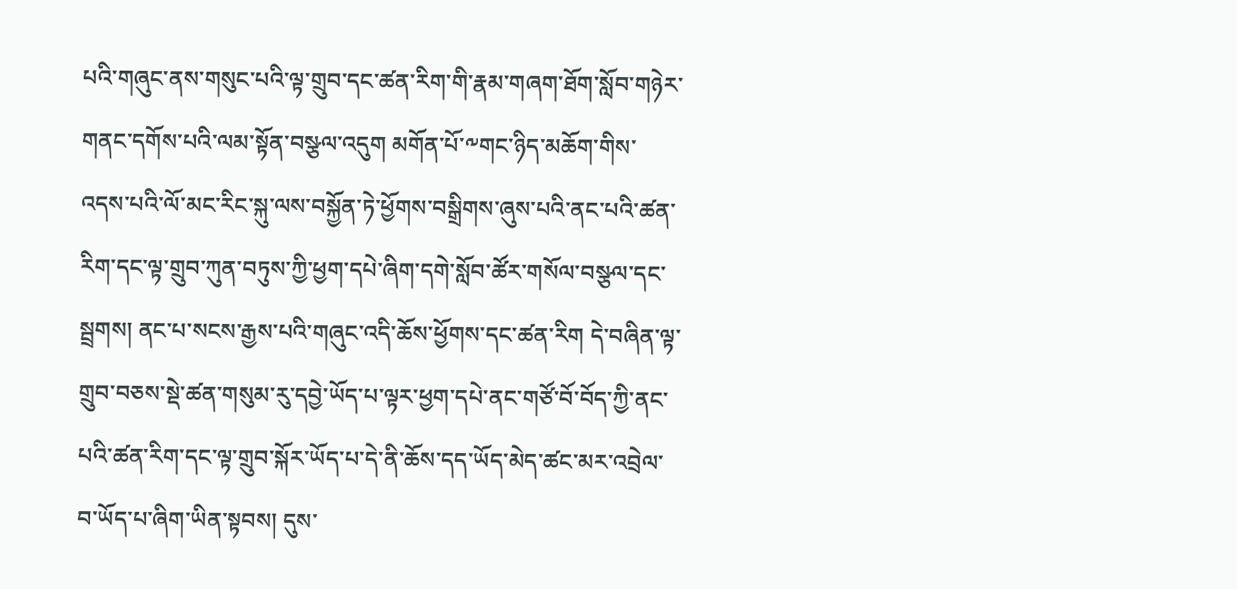པའི་གཞུང་ནས་གསུང་པའི་ལྟ་གྲུབ་དང་ཚན་རིག་གི་རྣམ་གཞག་ཐོག་སློབ་གཉེར་གནང་དགོས་པའི་ལམ་སྟོན་བསྩལ་འདུག མགོན་པོ་༸གང་ཉིད་མཆོག་གིས་འདས་པའི་ལོ་མང་རིང་སྐུ་ལས་བསྐྱོན་ཏེ་ཕྱོགས་བསྒྲིགས་ཞུས་པའི་ནང་པའི་ཚན་རིག་དང་ལྟ་གྲུབ་ཀུན་བཏུས་ཀྱི་ཕྱག་དཔེ་ཞིག་དགེ་སློབ་ཚོར་གསོལ་བསྩལ་དང་སྦྲགས། ནང་པ་སངས་རྒྱས་པའི་གཞུང་འདི་ཆོས་ཕྱོགས་དང་ཚན་རིག དེ་བཞིན་ལྟ་གྲུབ་བཅས་སྡེ་ཚན་གསུམ་རུ་དབྱེ་ཡོད་པ་ལྟར་ཕྱག་དཔེ་ནང་གཙོ་བོ་བོད་ཀྱི་ནང་པའི་ཚན་རིག་དང་ལྟ་གྲུབ་སྐོར་ཡོད་པ་དེ་ནི་ཆོས་དད་ཡོད་མེད་ཚང་མར་འབྲེལ་བ་ཡོད་པ་ཞིག་ཡིན་སྟབས། དུས་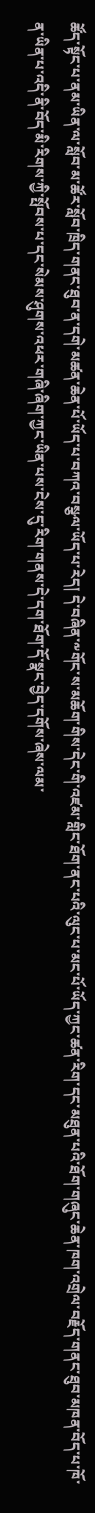ཚོད་སྟོང་པ་ནམ་ཡིན་ལ་སློབ་མ་ཚོར་སློབ་ཁྲིད་གནང་ཐུབ་ན་དགེ་མཚན་ཆེན་པོ་ཡོད་པ་བཀའ་བསྩལ་ཡོད་པ་རེད། དེ་བཞིན་༸གོང་ས་མཆོག་གིས་དེང་གི་འཛམ་གླིང་ཐོག་ནང་པའི་ལུང་པ་མང་པོ་ཡོད་ཀྱང་ཚན་རིག་དང་མཐུན་པའི་ཐོག་གཞུང་ཆེན་ཁག་འགྲེལ་བརྗོད་གནང་ཐུབ་མཁན་བོད་པ་ཁོ་ན་ཡིན་པ་འདི་ནི་བོད་མི་རིགས་ཀྱི་སྤོབས་པ་དང་སེམས་ཤུགས་འཕར་གཞི་ཞིག་ཀྱང་ཡིན་པས་ངེས་དུ་རིག་གནས་དེ་དག་ཐོག་དོ་སྣང་བྱེད་དགོས་ཞེས་ལམ་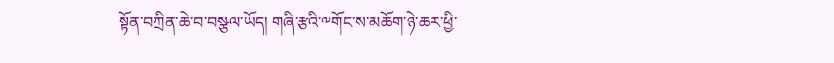སྟོན་བཀྲིན་ཆེ་བ་བསྩལ་ཡོད། གཞི་རྩའི་༸གོང་ས་མཆོག་ཉེ་ཆར་ཕྱི་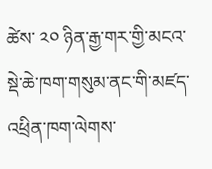ཚེས་ ༢༠ ཉིན་རྒྱ་གར་གྱི་མངའ་སྡེ་ཆེ་ཁག་གསུམ་ནང་གི་མཛད་འཕྲིན་ཁག་ལེགས་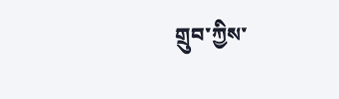གྲུབ་ཀྱིས་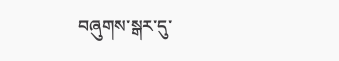བཞུགས་སྒར་དུ་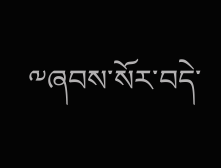༸ཞབས་སོར་བདེ་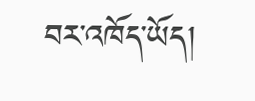བར་འཁོད་ཡོད།